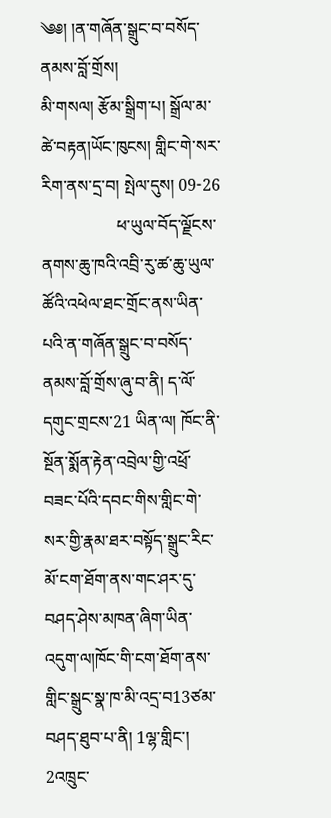༄༅། །ན་གཞོན་སྒྲུང་བ་བསོད་ནམས་བློ་གྲོས།
མི་གསལ། རྩོམ་སྒྲིག་པ། སྒྲོལ་མ་ཚེ་བརྟན།ཡོང་ཁུངས། གླིང་གེ་སར་རིག་ནས་དྲ་བ། སྤེལ་དུས། 09-26
                  ཕ་ཡུལ་བོད་ལྗོངས་ནགས་ཆུ་ཁའི་འབྲི་རུ་ཚ་ཆུ་ཡུལ་ཚོའི་འཕེལ་ཐང་གྲོང་ནས་ཡིན་པའི་ན་གཞོན་སྒྲུང་བ་བསོད་ནམས་བློ་གྲོས་ཞུ་བ་ནི། ད་ལོ་དགུང་གྲངས་21 ཡིན་ལ། ཁོང་ནི་སྔོན་སྨོན་རྟེན་འབྲེལ་གྱི་འཕྲོ་བཟང་པོའི་དབང་གིས་གླིང་གེ་སར་གྱི་རྣམ་ཐར་བསྟོད་སྒྲུང་རིང་མོ་ངག་ཐོག་ནས་གང་ཤར་དུ་བཤད་ཤེས་མཁན་ཞིག་ཡིན་འདུག་ལ།ཁོང་གི་ངག་ཐོག་ནས་གླིང་སྒྲུང་སྣ་ཁ་མི་འདྲ་བ13ཙམ་བཤད་ཐུབ་པ་ནི། 1ལྷ་གླིང་། 2འཁྲུང་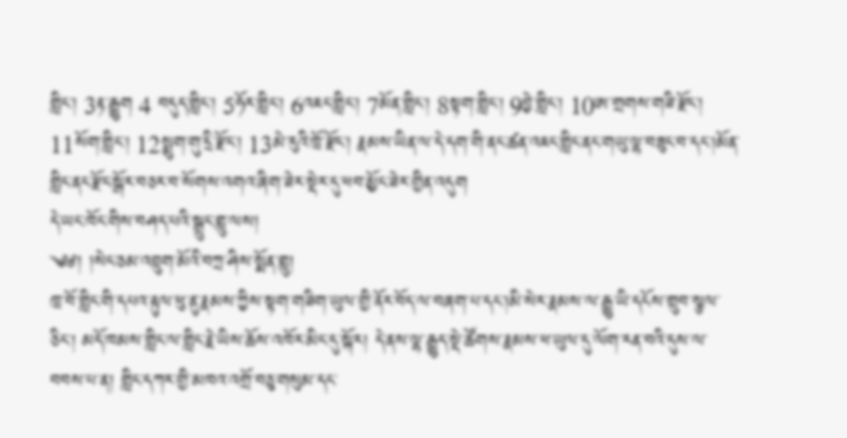གླིང་། 3རྟ་རྒྱུག 4 བདུད་གླིང་། 5ཧོར་གླིང་། 6འཇང་གླིང་། 7མོན་གླིང་། 8སྟག་གླིང་། 9བྱེ་གླིང་། 10ཨ་གྲགས་གཟི་རྫོང་། 11སོག་གླིང་། 12སྨུག་གུ་དྲི་རྫོང་། 13མེ་རུའི་ཁྲོ་རྫོང་། རྣམས་ཡིན་ལ་དེ་དག་གི་ནང་ཚན་འཇང་གླིང་ནང་གཡུ་ལྷ་བཟུང་བ་དང་།མོན་གླིང་ནང་རྫོང་སྒོར་བཅར་བ་སོགས་འགའ་ཞིག་ཟེར་སྡེར་དུ་ཕབ་མྱོང་ཟེར་གྱིན་འདུག
དེ་ཡང་ཁོང་གིས་བཤད་པའི་སྒྲུང་གླུ་ལས།
༄༅། །སེང་ཅམ་འབྲུག་མོའི་བཀྲ་ཤིས་སྨོན་གླུ།
ཁྲ་བོ་གླིང་གི་དཔའ་རྟུལ་ཕུ་ནུ་རྣམས་ཀྱིས་སྟག་གཟིག་ཡུལ་གྱི་ནོར་བོད་ལ་བཞག་པ་དང་།མི་སེར་རྣམས་ལ་རྒྱུ་ཡི་དངོས་གྲུབ་སྩལ་ཅིང་། མདོ་ཁམས་གླིང་ལ་གླིང་རྗེ་ཡིས་ཆོས་འཁོར་མིང་དུ་སྐོར། དེ་ནས་ལྷ་རྒྱུད་སྡེ་ཚོགས་རྣམས་ཕ་ཡུལ་དུ་ལོག་རན་བའི་དུས་ལ་བབས་པ་ན། གླིང་དཀར་གྱི་མཁའ་འགྲོ་བཅུ་གསུམ་དང་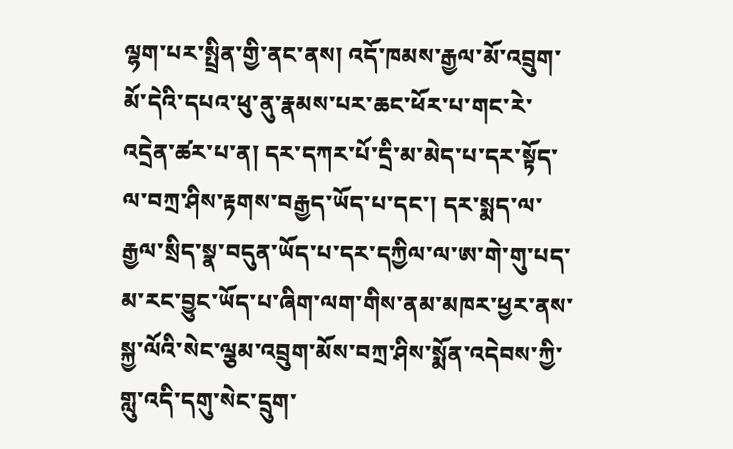ལྷག་པར་སྤྲིན་གྱི་ནང་ནས། འདོ་ཁམས་རྒྱལ་མོ་འབྲུག་མོ་དེའི་དཔའ་ཕུ་ནུ་རྣམས་པར་ཆང་ཕོར་པ་གང་རེ་འདྲེན་ཚར་པ་ན། དར་དཀར་པོ་དྲི་མ་མེད་པ་དར་སྟོད་ལ་བཀྲ་ཤིས་རྟགས་བརྒྱད་ཡོད་པ་དང་། དར་སྨད་ལ་རྒྱལ་སྲིད་སྣ་བདུན་ཡོད་པ་དར་དཀྱིལ་ལ་ཨ་གེ་གུ་པད་མ་རང་བྱུང་ཡོད་པ་ཞིག་ལག་གིས་ནམ་མཁར་ཕྱར་ནས་སྐྱ་ལོའི་སེང་ལྕམ་འབྲུག་མོས་བཀྲ་ཤིས་སྨོན་འདེབས་ཀྱི་གླུ་འདི་དགུ་སེང་དྲུག་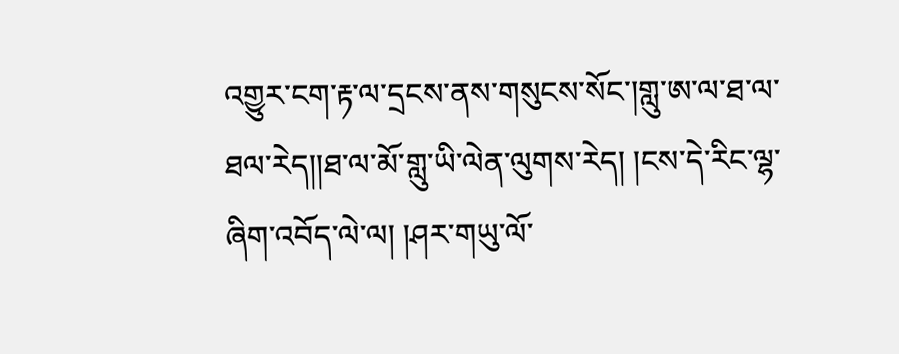འགྱུར་ངག་རྟ་ལ་དྲངས་ནས་གསུངས་སོང་།གླུ་ཨ་ལ་ཐ་ལ་ཐལ་རེད།།ཐ་ལ་མོ་གླུ་ཡི་ལེན་ལུགས་རེད། །ངས་དེ་རིང་ལྷ་ཞིག་འབོད་ལེ་ལ། །ཤར་གཡུ་ལོ་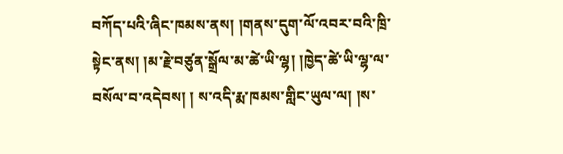བཀོད་པའི་ཞིང་ཁམས་ནས། །གནས་དུག་ལོ་འབར་བའི་ཁྲི་སྟེང་ནས། །མ་རྗེ་བཙུན་སྒྲོལ་མ་ཚེ་ཡི་ལྷ། །ཁྱེད་ཚེ་ཡི་ལྷ་ལ་བསོལ་བ་འདེབས། ། ས་འདི་རྨ་ཁམས་གླིང་ཡུལ་ལ། །ས་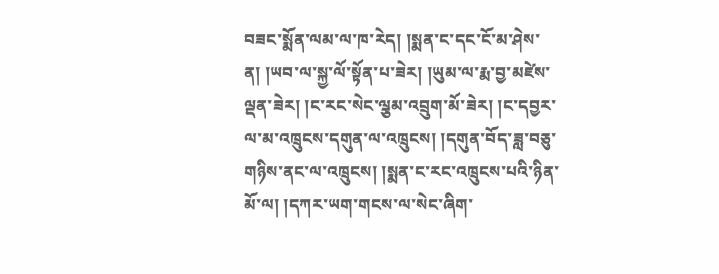བཟང་སྨོན་ལམ་ལ་ཁ་རེད། །སྨན་ང་དང་ངོ་མ་ཤེས་ན། །ཡབ་ལ་སྐྱ་ལོ་སྟོན་པ་ཟེར། །ཡུམ་ལ་རྨ་བྱ་མཛེས་ལྡན་ཟེར། །ང་རང་སེང་ལྕམ་འབྲུག་མོ་ཟེར། །ང་དབྱར་ལ་མ་འཁྲུངས་དགུན་ལ་འཁྲུངས། །དགུན་བོད་ཟླ་བཅུ་གཉིས་ནང་ལ་འཁྲུངས། །སྨན་ང་རང་འཁྲུངས་པའི་ཉིན་མོ་ལ། །དཀར་ཡག་གངས་ལ་སེང་ཞིག་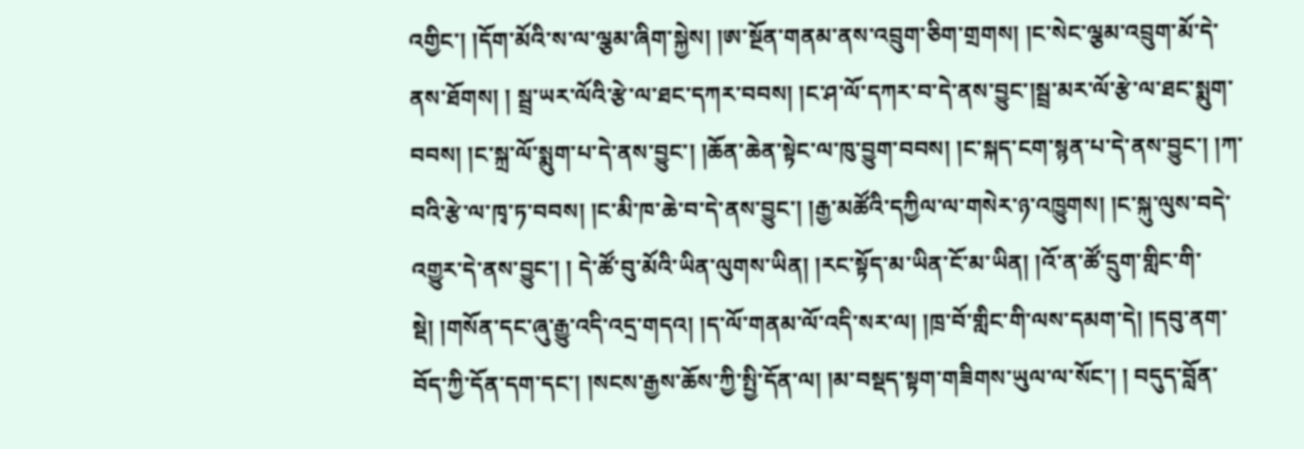འགྱིང་། །དོག་མོའི་ས་ལ་ལྕམ་ཞིག་སྐྱེས། །ཨ་སྔོན་གནམ་ནས་འབྲུག་ཅིག་གྲགས། །ང་སེང་ལྕམ་འབྲུག་མོ་དེ་ནས་ཐོགས། ། སྦྲ་ཡར་ལོའི་རྩེ་ལ་ཐང་དཀར་བབས། །ང་ཤ་ལོ་དཀར་བ་དེ་ནས་བྱུང་།སྦྲ་མར་ལོ་རྩེ་ལ་ཐང་སྨུག་བབས། །ང་སྐྲ་ལོ་སྨུག་པ་དེ་ནས་བྱུང་། །ཆོན་ཆེན་སྟེང་ལ་ཁུ་བྱུག་བབས། །ང་སྐད་ངག་སྙན་པ་དེ་ནས་བྱུང་། །ཀ་བའི་རྩེ་ལ་ཁྭ་ཏ་བབས། །ང་མི་ཁ་ཆེ་བ་དེ་ནས་བྱུང་། །རྒྱ་མཚོའི་དཀྱིལ་ལ་གསེར་ཉ་འཁྱུགས། །ང་སྐུ་ལུས་བདེ་འགྱུར་དེ་ནས་བྱུང་། ། དེ་ཚོ་བུ་མོའི་ཡིན་ལུགས་ཡིན། །རང་སྟོད་མ་ཡིན་ངོ་མ་ཡིན། །འོ་ན་ཚོ་དྲུག་གླིང་གི་སྡེ། །གསོན་དང་ཞུ་རྒྱུ་འདི་འདྲ་གདའ། །ད་ལོ་གནམ་ལོ་འདི་སར་ལ། །ཁྲ་བོ་གླིང་གི་ལས་དམག་དེ། །དབུ་ནག་བོད་ཀྱི་དོན་དག་དང་། །སངས་རྒྱས་ཆོས་ཀྱི་སྤྱི་དོན་ལ། །མ་བསྡད་སྟག་གཟིགས་ཡུལ་ལ་སོང་། ། བདུད་བློན་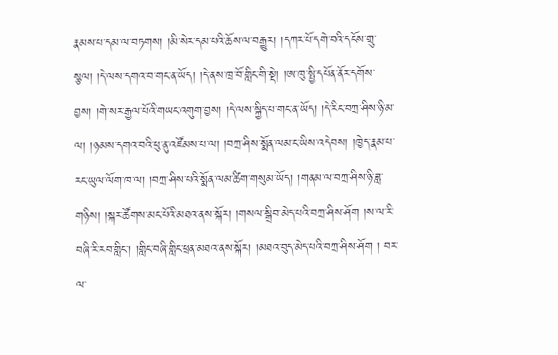རྣམས་པ་དམ་ལ་བཏགས། །མི་སེར་དམ་པའི་ཆོས་ལ་བརྒྱུར། །དཀར་པོ་དགེ་བའི་དངོས་གྲུ་སྩལ། །དེ་ལས་དགའ་བ་གང་ན་ཡོད། །དེ་ནས་ཁྲ་བོ་གླིང་གི་སྡེ། །ཨ་ཁུ་སྤྱི་དཔོན་ནོར་དགོས་བྱས། །གེ་སར་རྒྱལ་པོའི་གཡང་འགུག་བྱས། །དེ་ལས་སྐྱིད་པ་གང་ན་ཡོད། །དེ་རིང་བཀྲ་ཤིས་ཉི་མ་ལ། །ཉམས་དགའ་བའི་ཕུ་ནུ་འཛོམས་པ་ལ། །བཀྲ་ཤིས་སྨོན་ལམ་ང་ཡིས་འདེབས། །ཁྱེད་རྣམ་པ་རང་ཡུལ་ལོག་ཁ་ལ། །བཀྲ་ཤིས་པའི་སྨོན་ལམ་ཚིག་གསུམ་ཡོད། །གནམ་ལ་བཀྲ་ཤིས་ཉི་ཟླ་གཉིས། །སྐར་ཚོགས་མང་པོའི་མཐའ་ནས་སྐོར། །གསལ་སྒྲིབ་མེད་པའི་བཀྲ་ཤིས་ཤོག །ས་ལ་རི་བཞི་རི་རབ་གླིང་། །གླིང་བཞི་གླིང་ཕྲན་མཐའ་ནས་སྐོར། །མཐའ་བུད་མེད་པའི་བཀྲ་ཤིས་ཤོག ། བར་ལ་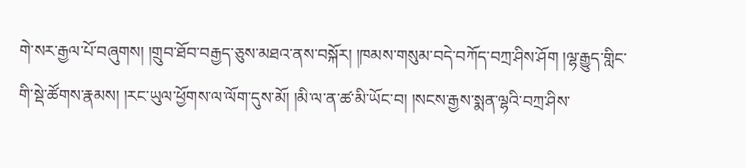གེ་སར་རྒྱལ་པོ་བཞུགས། །གྲུབ་ཐོབ་བརྒྱད་ཅུས་མཐའ་ནས་བསྐོར། །ཁམས་གསུམ་བདེ་བཀོད་བཀྲ་ཤིས་ཤོག །ལྷ་རྒྱུད་གླིང་གི་སྡེ་ཚོགས་རྣམས། །རང་ཡུལ་ཕྱོགས་ལ་ལོག་དུས་མོ། །མི་ལ་ན་ཚ་མི་ཡོང་བ། །སངས་རྒྱས་སྨན་ལྷའི་བཀྲ་ཤིས་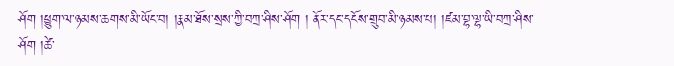ཤོག །ཕྱུག་ལ་ཉམས་ཆགས་མི་ཡོང་བ། །རྣམ་ཐོས་སྲས་ཀྱི་བཀྲ་ཤིས་ཤོག ། ནོར་དང་དངོས་གྲུབ་མི་ཉམས་པ། །ཛམ་བྷ་ལྷ་ཡི་བཀྲ་ཤིས་ཤོག །ཚེ་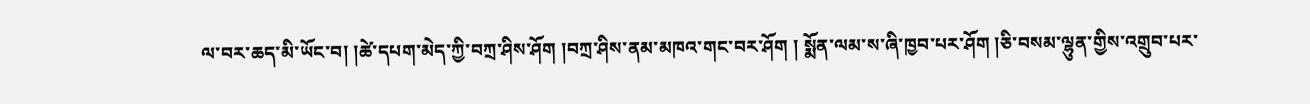ལ་བར་ཆད་མི་ཡོང་བ། །ཚེ་དཔག་མེད་ཀྱི་བཀྲ་ཤིས་ཤོག །བཀྲ་ཤིས་ནམ་མཁའ་གང་བར་ཤོག ། སྨོན་ལམ་ས་ཞི་ཁྱབ་པར་ཤོག །ཅི་བསམ་ལྷུན་གྱིས་འགྲུབ་པར་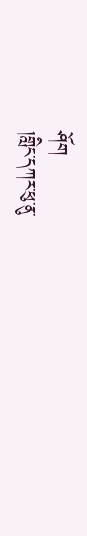ཤོག
།གླིང་དཀར་ཕུ་ནུ་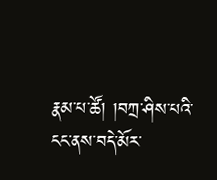རྣམ་པ་ཚོ། །བཀྲ་ཤིས་པའི་ངང་ནས་བདེ་མོར་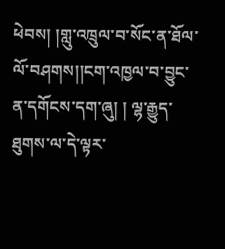ཕེབས། །གླུ་འཁྲུལ་བ་སོང་ན་ཐོལ་ལོ་བཤགས།།ངག་འཁྱལ་བ་བྱུང་ན་དགོངས་དག་ཞུ། ། ལྷ་རྒྱུད་ཐུགས་ལ་དེ་ལྟར་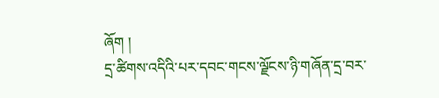ཞོག །
དྲ་ཚིགས་འདིའི་པར་དབང་གངས་ལྗོངས་ཉི་གཞོན་དྲ་བར་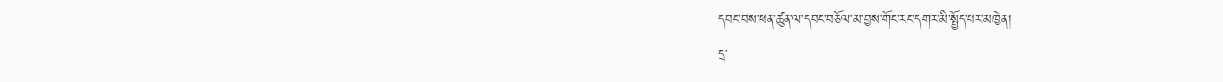དབང་བས་ཕན་ཚུན་ལ་དབང་བཅོལ་མ་བྱས་གོང་རང་དགར་མི་སྤྱོད་པར་མཁྱེན།
དྲ་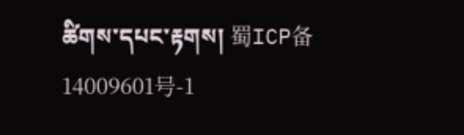ཚིགས་དཔང་རྟགས། 蜀ICP备14009601号-1